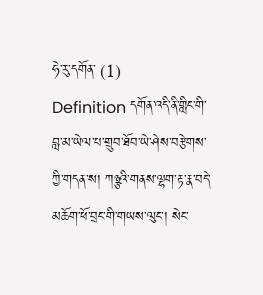ཧེ་རུ་དགོན་ (1)
Definition དགོན་འདི་ནི་གླིང་གི་བླ་མ་ཡེལ་པ་གྲུབ་ཐོབ་ཡེ་ཤེས་བརྩེགས་ཀྱི་གདན་ས། ཀཉྩའི་གནས་ལྷག་རྟ་རྣ་བདེ་མཆོག་ཕོ་བྲང་གི་གཡས་ལུང་། སེང་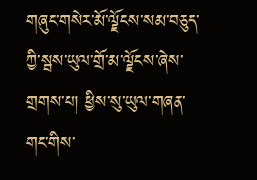གཞུང་གསེར་མོ་ལྗོངས་སམ་བཅུད་ཀྱི་སྦས་ཡུལ་གྲོ་མ་ལྗོངས་ཞེས་གྲགས་པ། ཕྱིས་སུ་ཡུལ་གཞན་གང་གིས་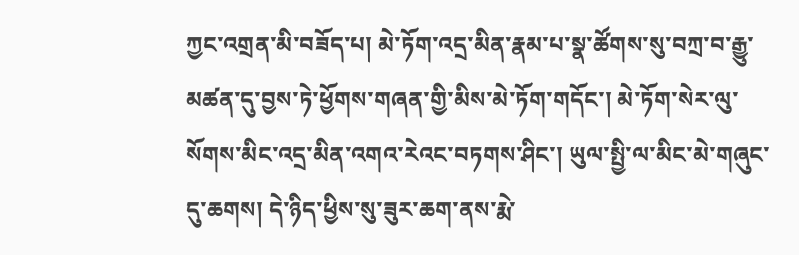ཀྱང་འགྲན་མི་བཟོད་པ། མེ་ཏོག་འདྲ་མིན་རྣམ་པ་སྣ་ཚོགས་སུ་བཀྲ་བ་རྒྱུ་མཚན་དུ་བྱས་ཏེ་ཕྱོགས་གཞན་གྱི་མིས་མེ་ཏོག་གདོང་། མེ་ཏོག་སེར་ལུ་སོགས་མིང་འདྲ་མིན་འགའ་རེའང་བཏགས་ཤིང་། ཡུལ་སྤྱི་ལ་མིང་མེ་གཞུང་དུ་ཆགས། དེ་ཉིད་ཕྱིས་སུ་ཟུར་ཆག་ནས་རྨེ་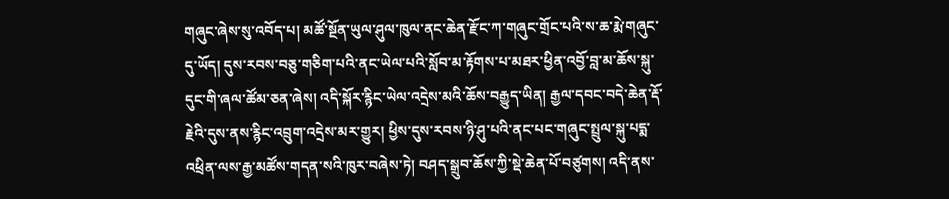གཞུང་ཞེས་སུ་འབོད་པ། མཚོ་སྔོན་ཡུལ་ཤུལ་ཁུལ་ནང་ཆེན་རྫོང་ཀ་གཞུང་གྲོང་པའི་ས་ཆ་རྨེ་གཞུང་དུ་ཡོད། དུས་རབས་བཅུ་གཅིག་པའི་ནང་ཡེལ་པའི་སློབ་མ་རྟོགས་པ་མཐར་ཕྱིན་འབྱོ་བླ་མ་ཆོས་སྐུ་དུང་གི་ཞལ་ཚོམ་ཅན་ཞེས། འདི་སྐོར་རྙིང་ཡེལ་འདྲེས་མའི་ཆོས་བརྒྱུད་ཡིན། རྒྱལ་དབང་བདེ་ཆེན་རྡོ་རྗེའི་དུས་ནས་རྙིང་འབྲུག་འདྲེས་མར་གྱུར། ཕྱིས་དུས་རབས་ཉི་ཤུ་པའི་ནང་པང་གཞུང་སྤྲུལ་སྐུ་པདྨ་འཕྲིན་ལས་རྒྱ་མཚོས་གདན་སའི་ཁུར་བཞེས་ཏེ། བཤད་སྒྲུབ་ཆོས་ཀྱི་སྡེ་ཆེན་པོ་བཙུགས། འདི་ནས་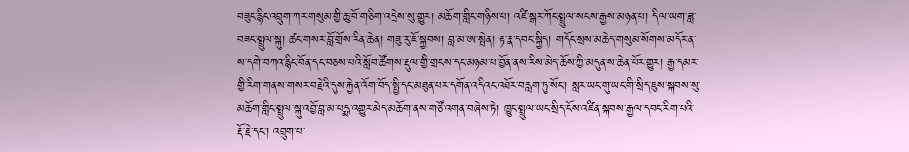བཟུང་རྙིང་འབྲུག་ཀར་གསུམ་གྱི་ཆུ་བོ་གཅིག་འདྲེས་སུ་གྱུར། མཆོག་གླིང་གཉིས་པ། འཛི་སྒར་ཀོང་སྤྲུལ་སངས་རྒྱས་མཉན་པ། དིལ་ཡག་ཟླ་བཟང་སྤྲུལ་སྐུ། ཚང་གསར་བློ་གྲོས་རིན་ཆེན། གཟུ་རུ་ཇོ་སྐྱབས། བླ་མ་ཨ་སྤེན། རྟ་རྣ་དབང་སྐྱིད། གདོང་སྲས་མཆེད་གསུམ་སོགས་མདོར་ན་ས་དགེ་བཀའ་རྙིང་བོན་དང་བཅས་པའི་སློབ་ཚོགས་རྡུལ་གྱི་གྲངས་དང་མཉམ་པ་བྱོན་ནས་རིས་མེད་ཆོས་ཀྱི་མདུན་ས་ཆེན་པོར་གྱུར། རྒྱ་དམར་གྱི་རིག་གནས་གསར་བརྗེའི་དུས་རྐྱེན་འོག་བོད་སྤྱི་དང་མཐུན་པར་དགོན་འདིའང་འཐོར་བརླག་ཏུ་སོང་། སླར་ཡང་གུ་ཡང་གི་སྲིད་ཇུས་སྐབས་སུ་མཆོག་གླིང་སྤྲུལ་སྐུ་འབྱོ་བླ་མ་པདྨ་འགྱུར་མེད་མཆོག་ནས་གཙོ་འགན་བཞེས་ཏེ། ཁྱུང་སྤྲུལ་ཡང་སྲིད་ངོས་འཛིན་སྐབས་རྒྱལ་དབང་རིག་པའི་རྡོ་རྗེ་དང་། འབྲུག་པ་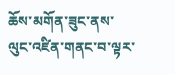ཆོས་མགོན་ཟུང་ནས་ལུང་འཛིན་གནང་བ་ལྟར་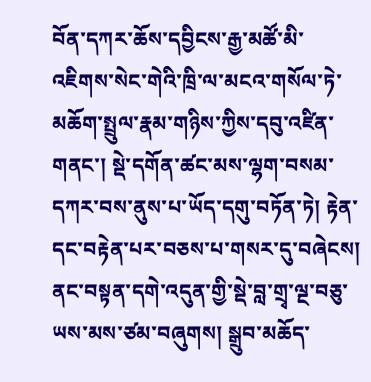བོན་དཀར་ཆོས་དབྱིངས་རྒྱ་མཚོ་མི་འཇིགས་སེང་གེའི་ཁྲི་ལ་མངའ་གསོལ་ཏེ་མཆོག་སྤྲུལ་རྣམ་གཉིས་ཀྱིས་དབུ་འཛིན་གནང་། སྡེ་དགོན་ཚང་མས་ལྷག་བསམ་དཀར་བས་ནུས་པ་ཡོད་དགུ་བཏོན་ཏེ། རྟེན་དང་བརྟེན་པར་བཅས་པ་གསར་དུ་བཞེངས། ནང་བསྟན་དགེ་འདུན་གྱི་སྡེ་བླ་གྲྭ་ལྔ་བཅུ་ཡས་མས་ཙམ་བཞུགས། སྒྲུབ་མཆོད་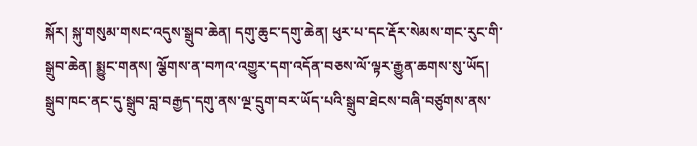སྐོར། སྐུ་གསུམ་གསང་འདུས་སྒྲུབ་ཆེན། དགུ་ཆུང་དགུ་ཆེན། ཕུར་པ་དང་རྡོར་སེམས་གང་རུང་གི་སྒྲུབ་ཆེན། སྨྱུང་གནས། ལྕོགས་ན་བཀའ་འགྱུར་དག་འདོན་བཅས་ལོ་ལྟར་རྒྱུན་ཆགས་སུ་ཡོད། སྒྲུབ་ཁང་ནང་དུ་སྒྲུབ་བླ་བརྒྱད་དགུ་ནས་ལྔ་དྲུག་བར་ཡོད་པའི་སྒྲུབ་ཐེངས་བཞི་བཙུགས་ནས་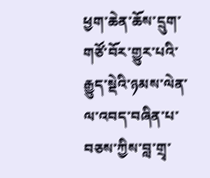ཕྱག་ཆེན་ཆོས་དྲུག་གཙོ་བོར་གྱུར་པའི་རྒྱུད་སྡེའི་ཉམས་ལེན་ལ་འབད་བཞིན་པ་བཅས་ཀྱིས་བླ་གྲྭ་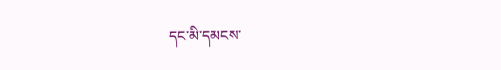དང་མི་དམངས་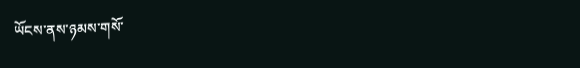ཡོངས་ནས་ཉམས་གསོ་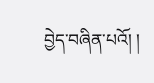བྱེད་བཞིན་པའོ། །